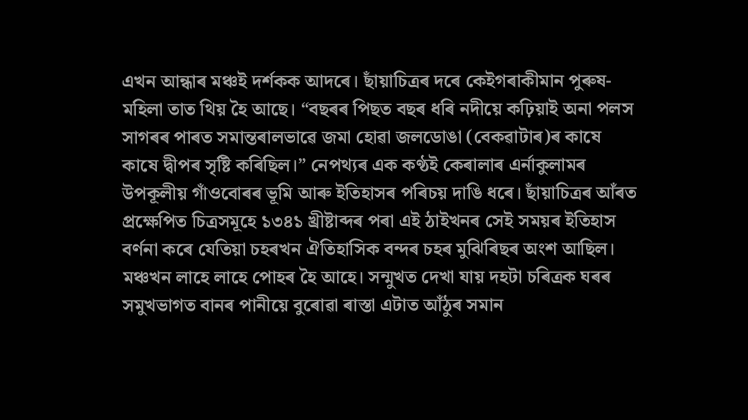এখন আন্ধাৰ মঞ্চই দৰ্শকক আদৰে। ছাঁয়াচিত্ৰৰ দৰে কেইগৰাকীমান পুৰুষ-মহিলা তাত থিয় হৈ আছে। “বছৰৰ পিছত বছৰ ধৰি নদীয়ে কঢ়িয়াই অনা পলস সাগৰৰ পাৰত সমান্তৰালভাৱে জমা হোৱা জলডোঙা (বেকৱাটাৰ)ৰ কাষে কাষে দ্বীপৰ সৃষ্টি কৰিছিল।” নেপথ্যৰ এক কণ্ঠই কেৰালাৰ এৰ্নাকুলামৰ উপকূলীয় গাঁওবোৰৰ ভূমি আৰু ইতিহাসৰ পৰিচয় দাঙি ধৰে। ছাঁয়াচিত্ৰৰ আঁৰত প্ৰক্ষেপিত চিত্ৰসমূহে ১৩৪১ খ্ৰীষ্টাব্দৰ পৰা এই ঠাইখনৰ সেই সময়ৰ ইতিহাস বৰ্ণনা কৰে যেতিয়া চহৰখন ঐতিহাসিক বন্দৰ চহৰ মুঝিৰিছৰ অংশ আছিল।
মঞ্চখন লাহে লাহে পোহৰ হৈ আহে। সন্মুখত দেখা যায় দহটা চৰিত্ৰক ঘৰৰ সমুখভাগত বানৰ পানীয়ে বুৰোৱা ৰাস্তা এটাত আঁঠুৰ সমান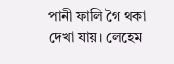পানী ফালি গৈ থকা দেখা যায়। লেহেম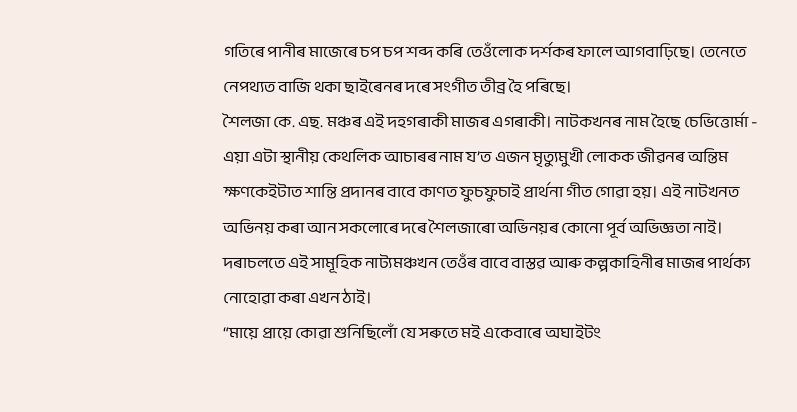গতিৰে পানীৰ মাজেৰে চপ চপ শব্দ কৰি তেওঁলোক দৰ্শকৰ ফালে আগবাঢ়িছে। তেনেতে নেপথ্যত বাজি থকা ছাইৰেনৰ দৰে সংগীত তীব্ৰ হৈ পৰিছে।
শৈলজা কে. এছ. মঞ্চৰ এই দহগৰাকী মাজৰ এগৰাকী। নাটকখনৰ নাম হৈছে চেভিত্তোৰ্মা - এয়া এটা স্থানীয় কেথলিক আচাৰৰ নাম য’ত এজন মৃত্যুমুখী লোকক জীৱনৰ অন্তিম ক্ষণকেইটাত শান্তি প্ৰদানৰ বাবে কাণত ফুচফুচাই প্ৰাৰ্থনা গীত গোৱা হয়। এই নাটখনত অভিনয় কৰা আন সকলোৰে দৰে শৈলজাৰো অভিনয়ৰ কোনো পূৰ্ব অভিজ্ঞতা নাই। দৰাচলতে এই সামূহিক নাট্যমঞ্চখন তেওঁৰ বাবে বাস্তৱ আৰু কল্পকাহিনীৰ মাজৰ পাৰ্থক্য নোহোৱা কৰা এখন ঠাই।
“মায়ে প্ৰায়ে কোৱা শুনিছিলোঁ যে সৰুতে মই একেবাৰে অঘাইটং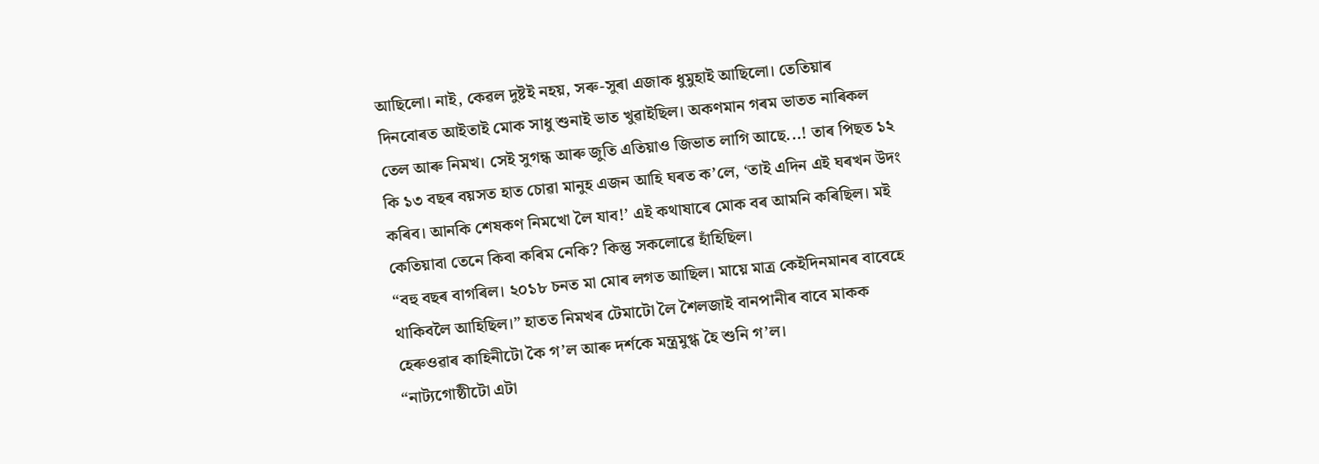আছিলো। নাই, কেৱল দুষ্টই নহয়, সৰু-সুৰা এজাক ধুমুহাই আছিলো। তেতিয়াৰ দিনবোৰত আইতাই মোক সাধু শুনাই ভাত খুৱাইছিল। অকণমান গৰম ভাতত নাৰিকল তেল আৰু নিমখ। সেই সুগন্ধ আৰু জুতি এতিয়াও জিভাত লাগি আছে...! তাৰ পিছত ১২ কি ১৩ বছৰ বয়সত হাত চোৱা মানুহ এজন আহি ঘৰত ক’লে, ‘তাই এদিন এই ঘৰখন উদং কৰিব। আনকি শেষকণ নিমখো লৈ যাব!’ এই কথাষাৰে মোক বৰ আমনি কৰিছিল। মই কেতিয়াবা তেনে কিবা কৰিম নেকি? কিন্তু সকলোৱে হাঁহিছিল।
“বহু বছৰ বাগৰিল। ২০১৮ চনত মা মোৰ লগত আছিল। মায়ে মাত্ৰ কেইদিনমানৰ বাবেহে থাকিবলৈ আহিছিল।” হাতত নিমখৰ টেমাটো লৈ শৈলজাই বানপানীৰ বাবে মাকক হেৰুওৱাৰ কাহিনীটো কৈ গ’ল আৰু দৰ্শকে মন্ত্ৰমুগ্ধ হৈ শুনি গ’ল।
“নাট্যগোষ্ঠীটো এটা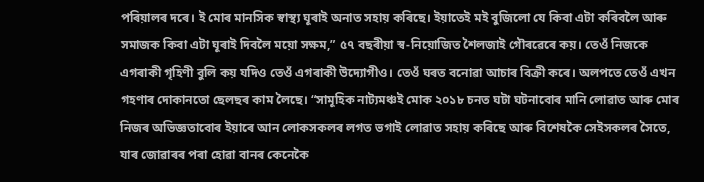পৰিয়ালৰ দৰে। ই মোৰ মানসিক স্বাস্থ্য ঘূৰাই অনাত সহায় কৰিছে। ইয়াতেই মই বুজিলো যে কিবা এটা কৰিবলৈ আৰু সমাজক কিবা এটা ঘূৰাই দিবলৈ ময়ো সক্ষম,” ৫৭ বছৰীয়া স্ব-নিয়োজিত শৈলজাই গৌৰৱেৰে কয়। তেওঁ নিজকে এগৰাকী গৃহিণী বুলি কয় যদিও তেওঁ এগৰাকী উদ্যোগীও। তেওঁ ঘৰত বনোৱা আচাৰ বিক্ৰী কৰে। অলপতে তেওঁ এখন গহণাৰ দোকানতো ছেলছৰ কাম লৈছে। “সামূহিক নাট্যমঞ্চই মোক ২০১৮ চনত ঘটা ঘটনাবোৰ মানি লোৱাত আৰু মোৰ নিজৰ অভিজ্ঞতাবোৰ ইয়াৰে আন লোকসকলৰ লগত ভগাই লোৱাত সহায় কৰিছে আৰু বিশেষকৈ সেইসকলৰ সৈতে, যাৰ জোৱাৰৰ পৰা হোৱা বানৰ কেনেকৈ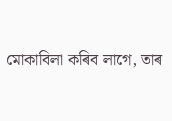মোকাবিলা কৰিব লাগে, তাৰ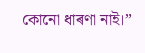কোনো ধাৰণা নাই।”